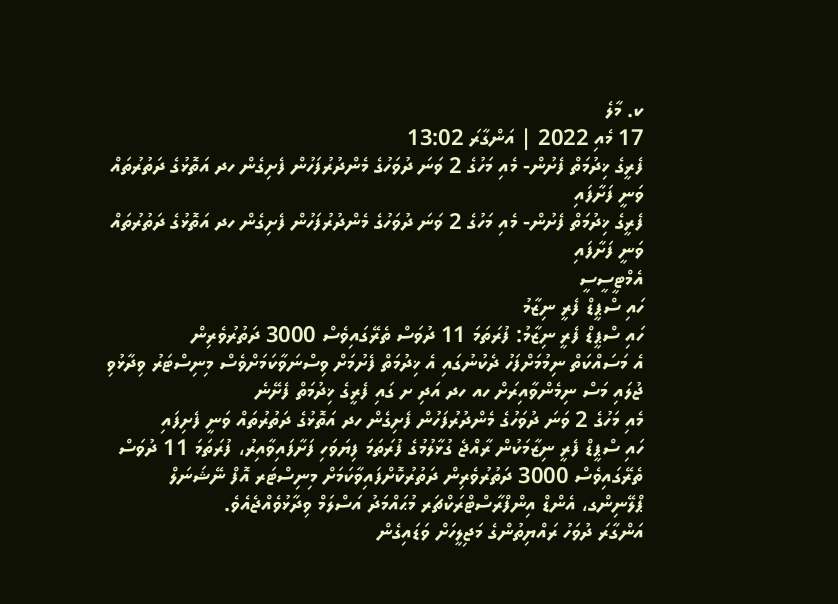ކ. މާލެ
17 މެއި 2022 | އަންގާރަ 13:02
ފެރީގެ ޚިދުމަތް ފެށުން- މެއި މަހުގެ 2 ވަނަ ދުވަހުގެ މެންދުރުފަހުން ފެށިގެން ހދ އަތޮޅުގެ ދަތުރުތައް ވަނީ ފަށާފައި
ފެރީގެ ޚިދުމަތް ފެށުން- މެއި މަހުގެ 2 ވަނަ ދުވަހުގެ މެންދުރުފަހުން ފެށިގެން ހދ އަތޮޅުގެ ދަތުރުތައް ވަނީ ފަށާފައި
އެމްޓީސީސީ
ހައި ސްޕީޑް ފެރީ ނިޒާމު
ހައި ސްޕީޑް ފެރީ ނިޒާމު: ފުރަތަމަ 11 ދުވަސް ތެރޭގައިވެސް 3000 ދަތުރުވެރިން
އެ މަސައްކަތް ނިމުމަށްފަހު ދެކުނުގައި އެ ޚިދުމަތް ފެށުމަށް ވިސްނަވާކަމަށްވެސް މިނިސްޓަރު ވިދާޅުވި
ޖުލައި މަސް ނިމެންވާއިރަށް ހއ ހދ އަދި ށ ގައި ފެރީގެ ޚިދުމަތް ފެށޭނެ
މެއި މަހުގެ 2 ވަނަ ދުވަހުގެ މެންދުރުފަހުން ފެށިގެން ހދ އަތޮޅުގެ ދަތުރުތައް ވަނީ ފެށިފައި
ހައި ސްޕީޑް ފެރީ ނިޒާމަކުން ރާއްޖެ ގުޅާލުމުގެ ފުރަތަމަ ފިޔަވަހި ފަށާފައިވާއިރު، ފުރަތަމަ 11 ދުވަސް ތެރޭގައިވެސް 3000 ދަތުރުވެރިން ދަތުރުކޮށްފައިވާކަމަށް މިނިސްޓަރ އޮފް ނޭޝަނަލް ޕްލޭނިންގ، އެންޑް އިންފްރާސްޓްރަކްޗަރ މުޙައްމަދު އަސްލަމް ވިދާޅުވެއްޖެއެވެ.
އަންގާރަ ދުވަހު ރައްޔިތުންގެ މަޖިލީހަށް ވަޑައިގެން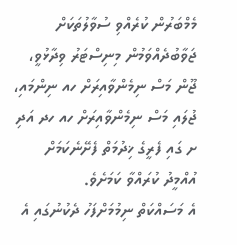މެމްބަރުން ކުރެއްވި ސުވާލުތަކަށް ޖަވާބުދެއްވަމުން މިނިސްޓަރު ވިދާޅުވީ، ޖޫން މަސް ނިމެންވާއިރަށް ހއ ނިންމައި، ޖުލައި މަސް ނިމެންވާއިރަށް ހއ ހދ އަދި ށ ގައި ފެރީގެ ޚިދުމަތް ފެށޭނެކަމަށް އުއްމީދު ކުރައްވާ ކަމަށެވެ.
އެ މަސައްކަތް ނިމުމަށްފަހު ދެކުނުގައި އެ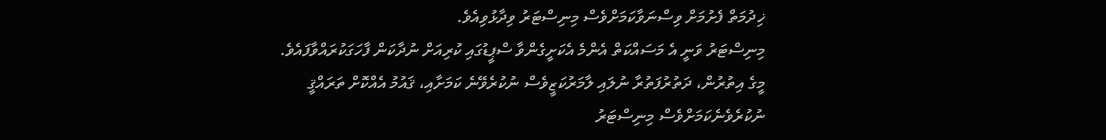ޚިދުމަތް ފެށުމަށް ވިސްނަވާކަމަށްވެސް މިނިސްޓަރު ވިދާޅުވިއެވެ.
މިނިސްޓަރު ވަނީ އެ މަސައްކަތް އެންމެ އެކަށީގެންވާ ސްޕީޑުގައި ކުރިއަށް ނުދާކަން ފާހަގަކުރައްވާފައެވެ.
މީގެ އިތުރުން، ދަތުރުފަތުރާ ނުލައި ލާމަރުކަޒީވެސް ނުކުރެވޭނެ ކަމަށާއި، ޤައުމު އެއްކޮށް ތަރައްޤީ ނުކުރެވެނެކަމަށްވެސް މިނިސްޓަރު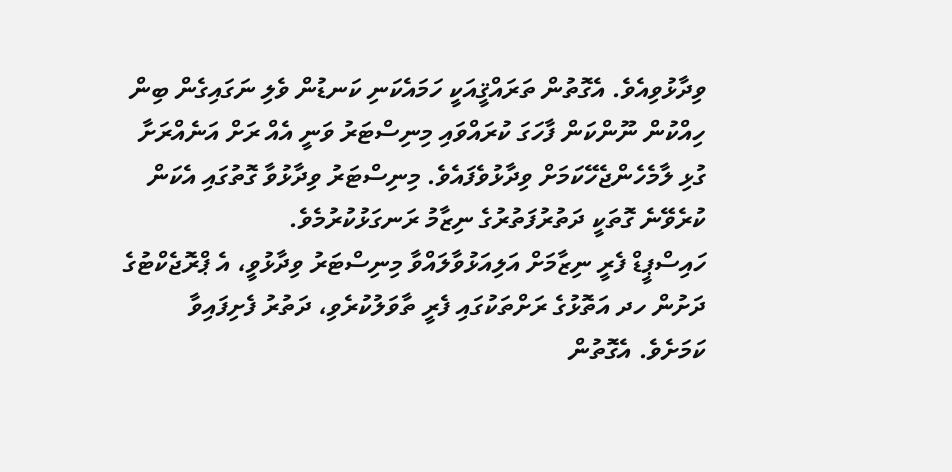ވިދާޅުވިއެވެ. އެގޮތުން ތަރައްޤީއަކީ ހަމައެކަނި ކަނޑުން ވެލި ނަގައިގެން ބިން ހިއްކުން ނޫންކަން ފާހަގަ ކުރައްވައި މިނިސްޓަރު ވަނީ އެއް ރަށް އަނެއްރަށާ ގުޅި ލާމެހެންޖެހޭކަމަށް ވިދާޅުވެފައެވެ. މިނިސްޓަރު ވިދާޅުވާ ގޮތުގައި އެކަން ކުރެވޭނެ ގޮތަކީ ދަތުރުފަތުރުގެ ނިޒާމު ރަނގަޅުކުރުމެވެ.
ހައިސްޕީޑް ފެރީ ނިޒާމަށް އަލިއަޅުވާލައްވާ މިނިސްޓަރު ވިދާޅުވީ، އެ ޕްރޮޖެކްޓުގެ ދަށުން ހދ އަތޮޅުގެ ރަށްތަކުގައި ފެރީ ތާވަލުކުރެވި، ދަތުރު ފެށިފައިވާ ކަމަށެވެ. އެގޮތުން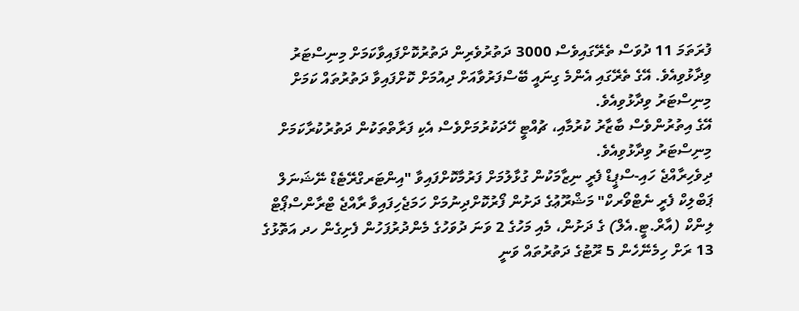ފުރަތަމަ 11 ދުވަސް ތެރޭގައިވެސް 3000 ދަތުރުވެރިން ދަތުރުކޮށްފައިވާކަމަށް މިނިސްޓަރު ވިދާޅުވިއެވެ. އޭގެ ތެރޭގައި އެންމެ ގިނައީ ބޭސްފަރުވާއަށް ދިއުމަށް ކޮށްފައިވާ ދަތުރުތައް ކަމަށް މިނިސްޓަރު ވިދާޅުވިއެވެ.
އޭގެ އިތުރުންވެސް ބާޒާރު ކުރުމާއި، ޗުއްޓީ ހޭދަކުރުމަށްވެސް އެކި ފަރާތްތަކުން ދަތުރުކުރާކަމަށް މިނިސްޓަރު ވިދާޅުވިއެވެ.
ދިވެހިރާއްޖެ ހައި-ސްޕީޑް ފެރީ ނިޒާމަކުން ގުޅާލުމަށް ފަރުމާކޮށްފައިވާ "އިންޓަރގްރޭޓެޑް ނޭޝަނަލް ޕަބްލިކް ފެރީ ނެޓްވޯރކް" މަޝްރޫޢުގެ ދަށުން ފޯރުކޮށްދިނުމަށް ހަމަޖެހިފައިވާ ރާއްޖެ ޓްރާންސްޕޯޓް ލިންކް (އާރް.ޓީ.އެލް) ގެ ދަށުން، މެއި މަހުގެ 2 ވަނަ ދުވަހުގެ މެންދުރުފަހުން ފެށިގެން ހދ އަތޮޅުގެ 13 ރަށް ހިމެނޭހެން 5 ރޫޓުގެ ދަތުރުތައް ވަނީ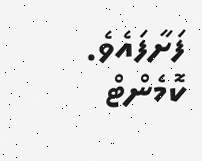ފަށާފައެވެ.
ކޮމެންޓް